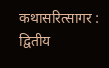कथासरित्सागर : द्वितीय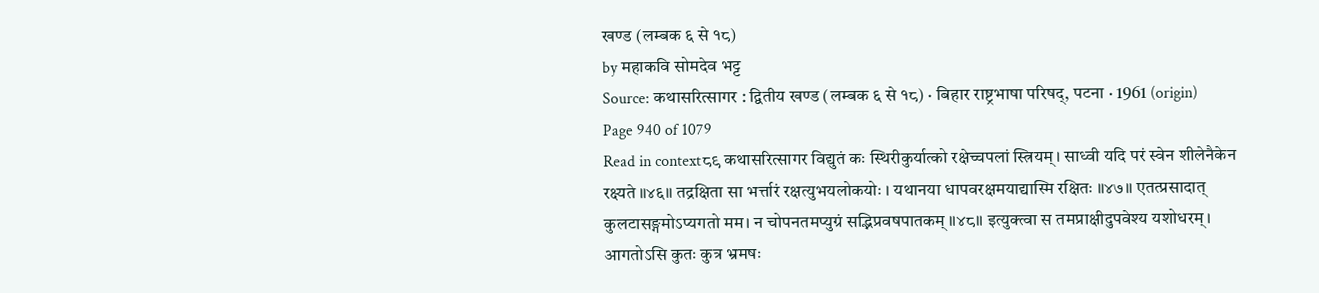खण्ड (लम्बक ६ से १८)
by महाकवि सोमदेव भट्ट
Source: कथासरित्सागर : द्वितीय खण्ड (लम्बक ६ से १८) · बिहार राष्ट्रभाषा परिषद्, पटना · 1961 (origin)
Page 940 of 1079
Read in context८९ कथासरित्सागर विद्युतं कः स्थिरीकुर्यात्को रक्षेच्चपलां स्त्रियम्। साध्वी यदि परं स्वेन शीलेनैकेन रक्ष्यते ॥४६॥ तद्रक्षिता सा भर्त्तारं रक्षत्युभयलोकयोः । यथानया धापवरक्षमयाद्यास्मि रक्षितः ॥४७॥ एतत्प्रसादात् कुलटासङ्गमोऽप्यगतो मम। न चोपनतमप्युग्रं सद्भिप्रवषपातकम् ॥४८॥ इत्युक्त्वा स तमप्राक्षीदुपवेश्य यशोधरम्। आगतोऽसि कुतः कुत्र भ्रमषः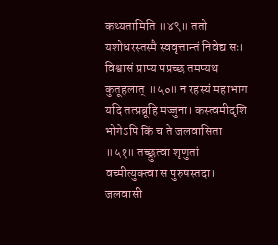कथ्यतामिति ॥४९॥ ततो यशोधरस्तस्मै स्ववृत्तान्तं निवेद्य सः। विश्वासं प्राप्य पप्रच्छ तमप्यथ कुतूहलात् ॥५०॥ न रहस्यं महाभाग यदि तत्प्रब्रूहि मज्जुना। कस्त्वमीदृशि भोगेऽपि किं च ते जलवासिता ॥५१॥ तच्छ्रुत्वा शृणुतां वच्मीत्युक्त्वा स पुरुषस्तदा। जलवासी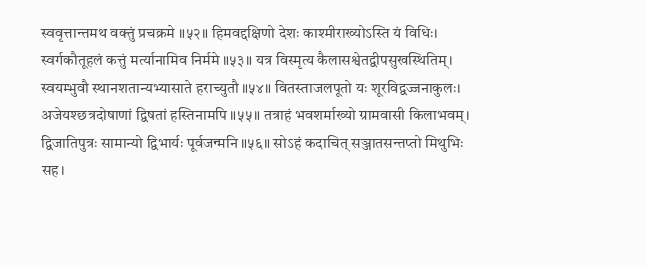स्ववृत्तान्तमथ वक्तुं प्रचक्रमे ॥५२॥ हिमवद्दक्षिणो देशः काश्मीराख्योऽस्ति यं विधिः। स्वर्गकौतूहलं कत्तुं मर्त्यानामिव निर्ममे ॥५३॥ यत्र विस्मृत्य कैलासश्वेतद्वीपसुखस्थितिम्। स्वयम्भुवौ स्थानशतान्यभ्यासाते हराच्युतौ ॥५४॥ वितस्ताजलपूतो यः शूरविद्वज्जनाकुलः। अजेयश्छत्रदोषाणां द्विषतां हस्तिनामपि ॥५५॥ तत्राहं भवशर्माख्यो ग्रामवासी किलाभवम्। द्विजातिपुत्रः सामान्यो द्विभार्यः पूर्वजन्मनि ॥५६॥ सोऽहं कदाचित् सञ्जातसन्तप्तो मिथुभिः सह।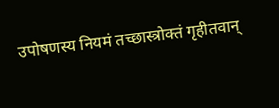उपोषणस्य नियमं तच्छास्त्रोक्तं गृहीतवान्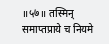॥५७॥ तस्मिन् समाप्तप्राये च नियमे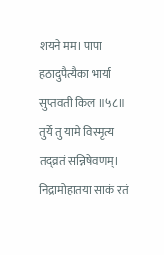शयने मम। पापा हठादुपैत्यैका भार्या सुप्तवती किल ॥५८॥ तुर्ये तु यामे विस्मृत्य तद्व्रतं सन्निषेवणम्। निद्रामोहातया साकं रतं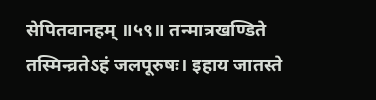सेपितवानहम् ॥५९॥ तन्मात्रखण्डिते तस्मिन्व्रतेऽहं जलपूरुषः। इहाय जातस्ते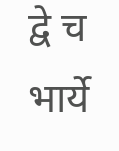द्वे च भार्ये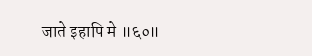जाते इहापि मे ॥६०॥